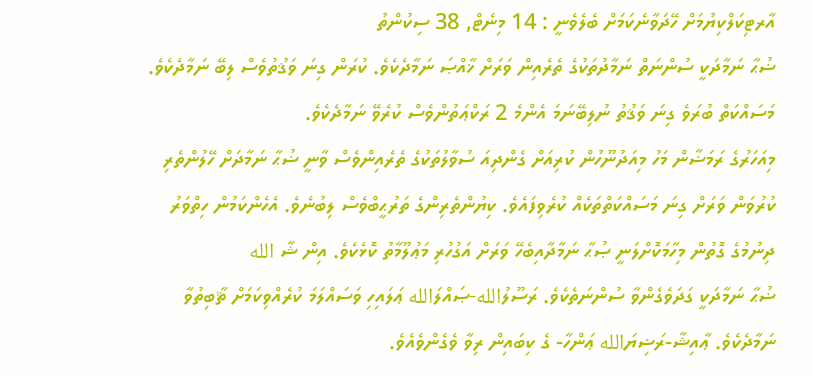އާރޓިކަލްކިޔުމަށް ހޭދަވާނެކަމަށް ބެލެވެނީ : 14 މިނެޓް, 38 ސިކުންތު
ޟުޙާ ނަމާދަކީ ސުންނަތް ނަމާދުތަކުގެ ތެރެއިން ވަރަށް ޚާއްޞަ ނަމާދެކެވެ. ކުރަން ގިނަ ވަޤުތުވެސް ލިބޭ ނަމާދެކެވެ. މަސައްކަތް ބުރަވެ ގިނަ ވަޤުތު ނުލިބޭނަމަ އެންމެ 2 ރަކްޢަތުންވެސް ކުރެވޭ ނަމާދެކެވެ.
މިއަހަރުގެ ރަމަޟާން މަހު މިއަދުނޫހުން ކުރިއަށް ގެންދިއަ ސުވާލުތަކުގެ ތެރެއިންވެސް ވާނީ ޟުޙާ ނަމާދަށް ހޭލުންތެރި ކުރުވަން ވަރަށް ގިނަ މަސައްކަތްތަކެއް ކުރެވިފައެވެ. ކިޔުންތެރިންގެ ތަރުޙީބްވެސް ލިބުނެވެ. އެހެންކަމުން ހިތްވަރު ދިނުމުގެ ގޮތުން މިހާމަކޮށްލަނީ ޞުޙާ ނަމާދާއިބެހޭ ވަރަށް އަގުހުރި މަޢުލޫމާތު ކޮޅެކެވެ. އިން ޝާ الله
ޟުޙާ ނަމާދަކީ ގަދަވެގެންވާ ސުންނަތެކެވެ. ރަސޫލުالله-ޞައްލަالله ޢަލައިހި ވަސައްލަމަ ކުރެއްވިކަމަށް ޘާބިތުވާ ނަމާދެކެވެ. ޢާއިޝާ-ރަޟިޔަالله ޢަންހާ- ގެ ކިބައިން ރިވާ ވެގެންވެއެވެ.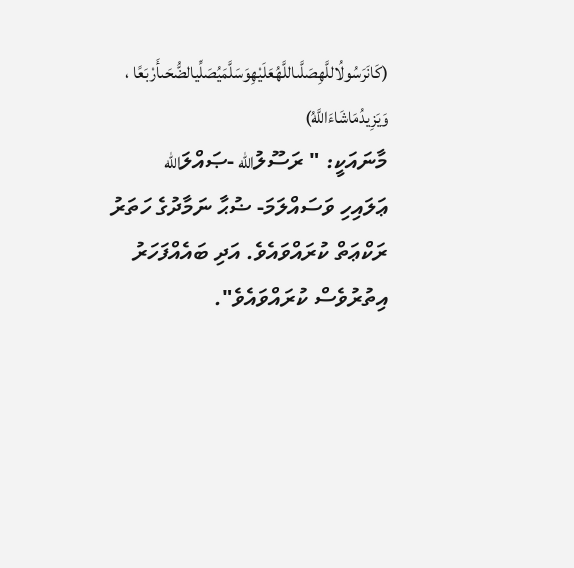(كَانَرَسُولُاللَّهِصَلَّىاللَّهُعَلَيْهِوَسَلَّمَيُصَلِّيالضُّحَىأَرْبَعًا ، وَيَزِيدُمَاشَاءَاللَّهُ)
މާނައަކީ: " ރަސޫލުالله -ޞައްލަالله ޢަލައިހި ވަސައްލަމަ- ޟުޙާ ނަމާދުގެ ހަތަރު ރަކްޢަތް ކުރައްވައެވެ. އަދި ބައެއްފަހަރު އިތުރުވެސް ކުރައްވައެވެ".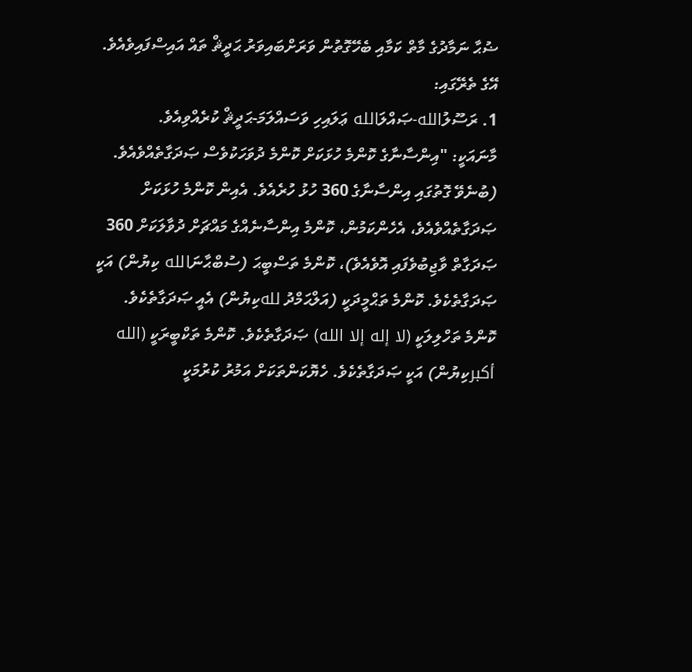ޟުޙާ ނަމާދުގެ މާތް ކަމާއި ބެހޭގޮތުން ވަރަށްބައިވަރު ޙަދީޘް ތައް އައިސްފައިވެއެވެ. އޭގެ ތެރޭގައި:
1. ރަސޫލުالله-ޞައްލަالله ޢަލައިހި ވަސައްލަމަ-ޙަދީޘް ކުރެއްވިއެވެ.
މާނައަކީ: "އިންސާނާގެ ކޮންމެ ހުޅަކަށް ކޮންމެ ދުވަހަކުވެސް ޞަދަގާތެއްވެއެވެ. (ބުނެވޭ ގޮތުގައި އިންސާނާގެ 360 ހުޅު ހުރެއެވެ. އެއިން ކޮންމެ ހުޅަކަށް ޞަދަގާތެއްވެއެވެ، އެހެންކަމުން، ކޮންމެ އިންސާނެއްގެ މައްޗަށް ދުވާލަކަށް 360 ޞަދަގާތް ވާޖިބުވެފައި އޮވެއެވެ)، ކޮންމެ ތަސްބީޙަ (ސުބްޙާނަالله ކިޔުން) އަކީ ޞަދަގާތެކެވެ. ކޮންމެ ތަޙްމީދަކީ (އަލްޙަމްދު للهކިޔުން) އެއީ ޞަދަގާތެކެވެ. ކޮންމެ ތަހްލިލަކީ (لا إله إلا الله) ޞަދަގާތެކެވެ. ކޮންމެ ތަކްބީރަކީ (الله أكبرކިޔުން) އަކީ ޞަދަގާތެކެވެ. ހެޔޮކަންތަކަށް އަމުރު ކުރުމަކީ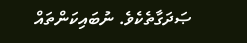ޞަދަގާތެކެވެ. ނުބައިކަންތައް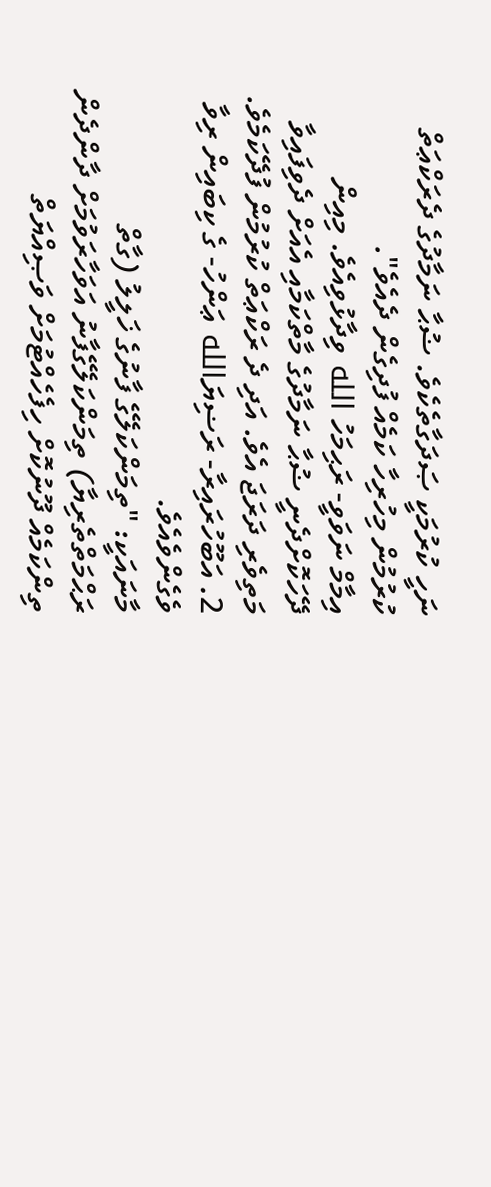ނަހީ ކުރުމަކީ ޞަދަގާތެކެވެ. ޟުޙާ ނަމާދުގެ ދެރަކްޢަތް ކުރުމުން މިހުރިހާ ކަމެއް ފުދިގެން ދެއެވެ".
އިމާމް ނަވަވީ- ރަޙިމަހު الله ވިދާޅުވިއެވެ. މިއިން ދޭހަކޮށްދެނީ ޟުޙާ ނަމާދުގެ މާތްކަމާއި އެއަށް ދެވިފައިވާ މަތިވެރި ދަރަޖަ އެވެ. އަދި ދެ ރަކްޢަތް ކުރުމުން ފުދޭކަމެވެ.
2. އަބޫހުރައިރާ- ރަޟިޔަالله ޢަންހު- ގެ ކިބައިން ރިވާ ވެގެންވެއެވެ.
މާނައަކީ: "ތިމަންކަލޭގެ ފާނުގެ ޚަލީލު (ގާތް ރަޙްމަތްތެރިޔާ) ތިމަންކަލޭގެފާނު އަވަހާރަވުމަށް ދާންދެން ތިންކަމެއް ދޫނުކޮށް ހިފެހެއްޓުމަށް ވަޞިއްޔަތް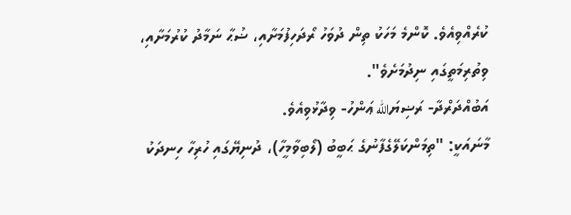ކުރެއްވިއެވެ. ކޮންމެ މަހަކު ތިން ދުވަހު ރޯދަހިފުމަށާއި، ޟުޙާ ނަމާދު ކުރުމަށާއި، ވިތުރިމަތީގައި ނިދުމަށެވެ".
އަބުއްދަރްދާ- ރަޟިޔަالله ޢަންހު- ވިދާޅުވިއެވެ.
މާނައަކީ: "ތިމަންކަލޭގެފާނުގެ ޙަބީބު (ލޯބިވާމީހާ)، ދުނިޔޭގައި ހުރިހާ ހިނދަކު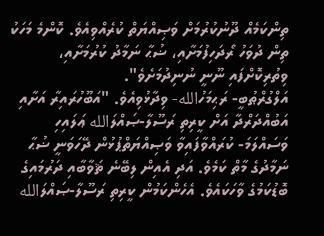ތިންކަމެއް ދޫނުކުރުމަށް ވަޞިއްޔަތް ކުރެއްވިއެވެ. ކޮންމެ މަހަކު ތިން ދުވަހު ރޯދަހިފުމަށާއި، ޟުޙާ ނަމާދު ކުރުމަށާއި، ވިތުރިކޮށްފައި ނޫނީ ނުނިދުމަށެވެ".
އަލްގުރްޠުބީ- ރަޙިމަހުالله- ވިދާޅުވިއެވެ. "އަބޫހުރައިރާ އަށާއި އަބުއްދަރްދާ އަށް ކީރިތި ރަސޫލާ-ޞައްލަالله ޢަލައިހި ވަސައްލަމަ- ކުރައްވާފައިވާ ވަޞިއްޔަތްޕުޅުން ދޭހަވަނީ ޟުޙާ ނަމާދުގެ މާތް ކަމެވެ. އަދި އެއިން ލިބޭނެ ޘަވާބާއި ދަރުމައިގެ ބޮޑުކަމުގެ ވާހަކައެވެ. އެހެންކަމުން ކީރިތި ރަސޫލާ-ޞައްލަالله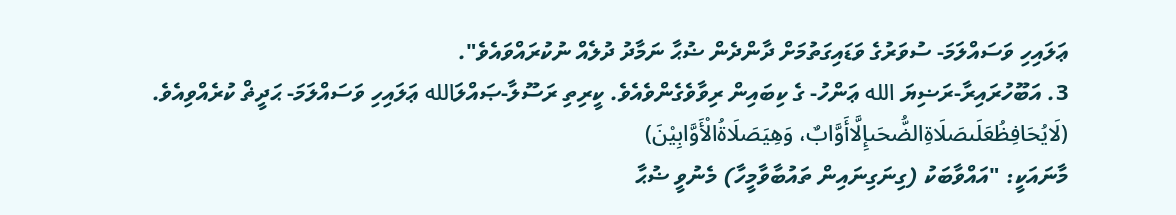ޢަލައިހި ވަސައްލަމަ- ސުވަރުގެ ވަޑައިގަތުމަށް ދާންދެން ޟުޙާ ނަމާދު ދުލެއް ނުކުރައްވައެވެ".
3. އަބޫހުރައިރާ-ރަޟިޔަ الله ޢަންހު- ގެ ކިބައިން ރިވާވެގެންވެއެވެ. ކީރިތި ރަސޫލާ-ޞައްލަالله ޢަލައިހި ވަސައްލަމަ- ޙަދީޡް ކުރެއްވިއެވެ. (لَايُحَافِظُعَلَىصَلَاةِالضُّحَىإِلَّاأَوَّابٌ، وَهِيَصَلَاةُالْأَوَّابِيْنَ)
މާނައަކީ: "އައްވާބަކު (ގިނަގިނައިން ތައުބާވާމީހާ) މެނުވީ ޟުޙާ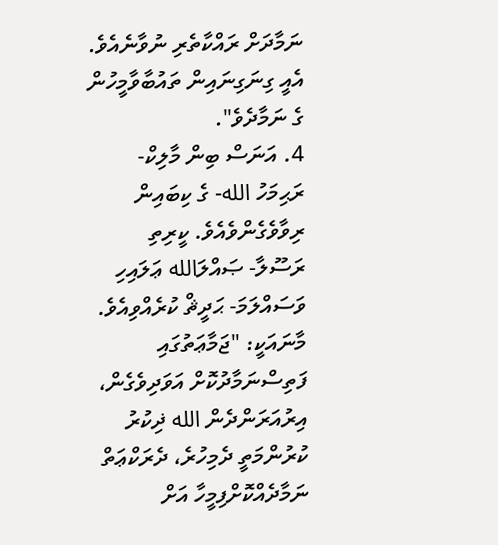ނަމާދަށް ރައްކާތެރި ނުވާނެއެވެ. އެއީ ގިނަގިނައިން ތައުބާވާމީހުން ގެ ނަމާދެވެ".
4. އަނަސް ބިން މާލިކް- ރަޙިމަހު الله- ގެ ކިބައިން ރިވާވެގެންވެއެވެ. ކީރިތި ރަސޫލާ- ޞައްލަالله ޢަލައިހި ވަސައްލަމަ- ޙަދީޘް ކުރެއްވިއެވެ.
މާނައަކީ: "ޖަމާޢަތުގައި ފަތިސްނަމާދުކޮށް އަވަދިވެގެން، އިރުއަރަންދެން الله ޛިކުރު ކުރުންމަތީ ދެމިހުރެ، ދެރަކްޢަތް ނަމާދެއްކޮށްފިމީހާ އަށް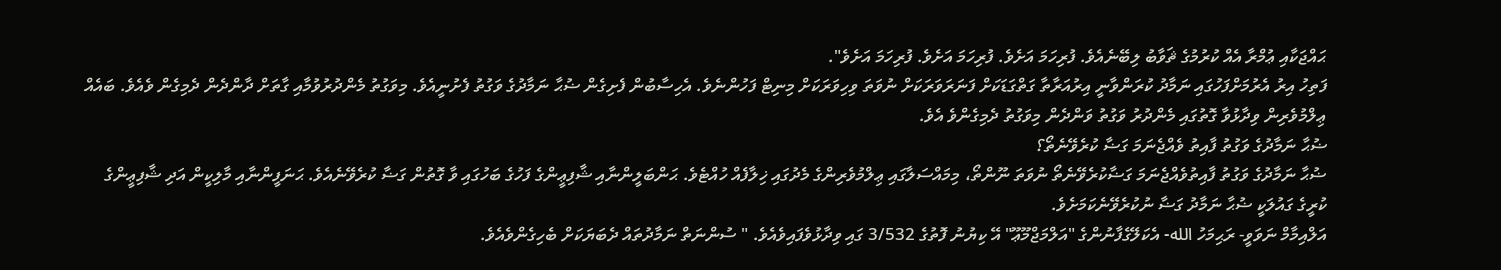ޙައްޖަކާއި ޢުމްރާ އެއް ކުރުމުގެ ޘަވާބު ލިބޭނެއެވެ. ފުރިހަމަ އަށެވެ. ފުރިހަމަ އަށެވެ. ފުރިހަމަ އަށެވެ".
ފަތިހު އިރު އެރުމަށްފަހުގައި ނަމާދު ކުރަންވާނީ އިރުއަރާތާ ގަތްގަޑަކަށް ފަނަރަވަރަކަށް ނުވަތަ ވިހިވަރަކަށް މިނިޓް ފަހުންނެވެ. އެހިސާބުން ފެށިގެން ޟުޙާ ނަމާދުގެ ވަގުތު ފެށުނީއެވެ. މިވަގުތު މެންދުރުވުމާއި ގާތަށް ދާންދެން ދެމިގެން ވެއެވެ. ބައެއް ޢިލްމުވެރިން ވިދާޅުވާ ގޮތުގައި މެންދުރު ވަގުތު ވަންދެން މިވަގުތު ދެމިގެންވެ އެވެ.
ޟުޙާ ނަމާދުގެ ވަގުތު ފާއިތު ވެއްޖެނަމަ ގަޟާ ކުރެވޭނެތޯ؟
ޟުޙާ ނަމާދުގެ ވަގުތު ފާއިތުވެއްޖެނަމަ ގަޟާކުރެވޭނެތޯ ނުވަތަ ނޫންތޯ، މިމައްސަލާގައި ޢިލްމުވެރިންގެ މެދުގައި ޚިލާފެއް ހުއްޓެވެ. ޙަންބަލީންނާއި ޝާފިޢީންގެ ފަހުގެ ބަހުގައި ވާ ގޮތުން ގަޟާ ކުރެވޭނެއެވެ. ޙަނަފީންނާއި މާލިކީން އަދި ޝާފިޢީންގެ ކުރީގެ ގައުލަކީ ޟުޙާ ނަމާދު ގަޟާ ނުކުރެވޭނެކަމަށެވެ.
އަލްއިމާމް ނަވަވީ- ރަޙިމަހު الله- އެކަލޭގެފާނުންގެ "އަލްމަޖްމޫޢޫ" އޭ ކިޔުނު ފޮތުގެ 3/532 ގައި ވިދާޅުވެފައިވެއެވެ. " ސުންނަތް ނަމާދުތައް ދެބަޔަކަށް ބެހިގެންވެއެވެ.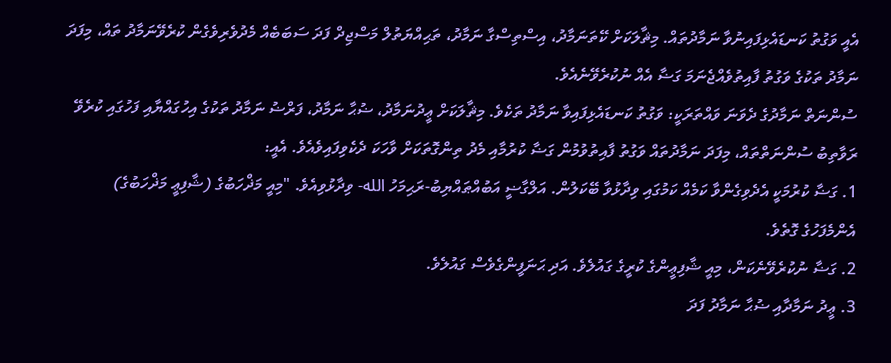އެއީ ވަގުތު ކަނޑައެޅިފައިނުވާ ނަމާދުތައް. މިޘާލަކަށް ކޭތަނަމާދު، އިސްތިސްގާ ނަމާދު، ތަޙިއްޔަތުލް މަސްޖިދް ފަދަ ސަބަބެއް މެދުވެރިވެގެން ކުރެވޭނަމާދު ތައް، މިފަދަ ނަމާދު ތަކުގެ ވަގުތު ފާއިތުވެއްޖެނަމަ ގަޟާ އެއް ނުކުރެވޭނެއެވެ.
ސުންނަތް ނަމާދުގެ ދެވަނަ ވައްތަރަކީ: ވަގުތު ކަނޑައެޅިފައިވާ ނަމާދު ތަކެވެ. މިޘާލަކަށް ޢީދުނަމާދު، ޟުޙާ ނަމާދު، ފަރްޟު ނަމާދު ތަކުގެ އިހުގައްޔާއި ފަހުގައި ކުރެވޭ ރަވާތިބު ސުންނަތްތައް، މިފަދަ ނަމާދުތައް ވަގުތު ފާއިތުވުމުން ގަޟާ ކުރުމާއި މެދު ތިންގޮތަކަށް ވާހަކަ ދެކެވިފައިވެއެވެ. އެއީ:
1. ގަޟާ ކުރުމަކީ އެދެވިގެންވާ ކަމެއް ކަމުގައި ވިދާޅުވާ ބޭކަލުން. އަލްގާޟީ އަބުއްޠައްޔިބު-ރަޙިމަހު الله- ވިދާޅުވިއެވެ. "މިއީ މަޛްހަބުގެ (ޝާފިޢީ މަޛްހަބުގެ) އެންމެފަހުގެ ގޮތެވެ.
2. ގަޟާ ނުކުރެވޭނެކަން، މިއީ ޝާފިޢީންގެ ކުރީގެ ގައުލެވެ. އަދި ޙަނަފީންގެވެސް ގައުލެވެ.
3. ޢީދު ނަމާދާއި ޟުޙާ ނަމާދު ފަދަ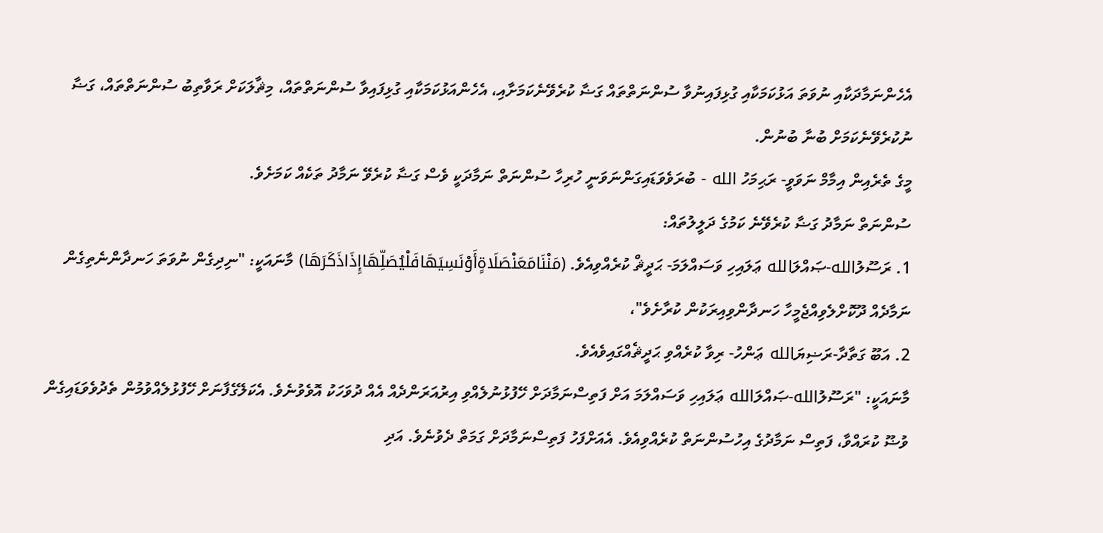އެހެންނަމާދަކާއި ނުވަތަ އަޅުކަމަކާއި ގުޅިފައިނުވާ ސުންނަތްތައް ގަޟާ ކުރެވޭނެކަމަށާއި، އެހެންއަޅުކަމަކާއި ގުޅިފައިވާ ސުންނަތްތައް، މިޘާލަކަށް ރަވާތިބު ސުންނަތްތައް، ގަޟާ ނުކުރެވޭނެކަމަށް ބުނާ ބުނުން.
މީގެ ތެރެއިން އިމާމް ނަވަވީ- ރަޙިމަހު الله - ބުރަވެވަޑައިގަންނަވަނީ ހުރިހާ ސުންނަތް ނަމާދަކީ ވެސް ގަޟާ ކުރެވޭ ނަމާދު ތަކެއް ކަމަށެވެ.
ސުންނަތް ނަމާދު ގަޟާ ކުރެވޭނެ ކަމުގެ ދަލީލުތައް:
1. ރަސޫލުالله-ޞައްލަالله ޢަލައިހި ވަސައްލަމަ- ޙަދީޘް ކުރެއްވިއެވެ. (مَنْنَامَعَنْصَلَاةٍأَوْنَسِيَهَافَلْيُصَلِّهَاإِذَاذَكَرَهَا) މާނައަކީ: "ނިދިގެން ނުވަތަ ހަނދާންނެތިގެން ނަމާދެއް ދޫކޮށްލެވިއްޖެމީހާ ހަނދާންވިއިރަކުން ކުރާށެވެ"،
2. އަބޫ ގަތާދާ-ރަޟިޔަالله ޢަންހު- ރިވާ ކުރެއްވި ޙަދީޘެއްގައިވެއެވެ.
މާނައަކީ: "ރަސޫލުالله-ޞައްލަالله ޢަލައިހި ވަސައްލަމަ އަށް ފަތިސްނަމާދަށް ހޭފުޅުނުލެއްވި އިރުއަރަންދެއް އެއް ދުވަހަކު އޮވެވުނެވެ. އެކަލޭގެފާނަށް ހޭފުޅުލެއްވުމުން ތެދުވެވަޑައިގެން ވުޟޫ ކުރައްވާ، ފަތިސް ނަމާދުގެ އިހުސުންނަތް ކުރެއްވިއެވެ. އެއަށްފަހު ފަތިސްނަމާދަށް ގަމަތް ދެވުނެވެ. އަދި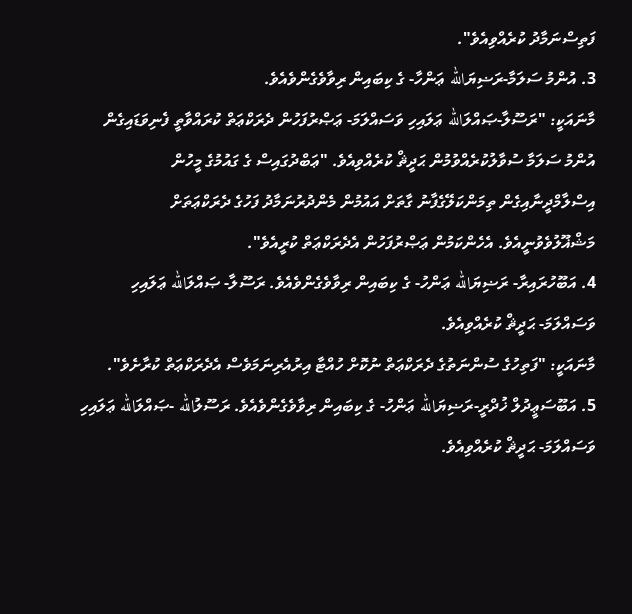ފަތިސްނަމާދު ކުރެއްވިއެވެ".
3. އުންމު ސަލަމާ-ރަޟިޔަالله ޢަންހާ- ގެ ކިބައިން ރިވާވެގެންވެއެވެ.
މާނައަކީ: "ރަސޫލާ-ޞައްލަالله ޢަލައިހި ވަސައްލަމަ- ޢަޞްރުފަހުން ދެރަކްޢަތް ކުރައްވާތީ ފެނިވަޑައިގެން އުންމު ސަލަމާ ސުވާލުކުރެއްވުމުން ޙަދީޘް ކުރެއްވިއެވެ. "ޢަބްދުގައިސް ގެ ގައުމުގެ މީހުން އިސްލާމްދީނާއިގެން ތިމަންކަލޭގެފާނު ގާތަށް އައުމުން މެންދުރުނަމާދު ފަހުގެ ދެރަކްޢަތަށް މަޝްޣޫލުވެވުނީއެވެ. އެހެންކަމުން ޢަޞްރުފަހުން އެދެރަކްޢަތް ކުރީއެވެ".
4. އަބޫހުރައިރާ- ރަޟިޔަالله ޢަންހު- ގެ ކިބައިން ރިވާވެގެންވެއެވެ. ރަސޫލާ- ޞައްލަالله ޢަލައިހި ވަސައްލަމަ- ޙަދީޘް ކުރެއްވިއެވެ.
މާނައަކީ: "ފަތިހުގެ ސުންނަތުގެ ދެރަކްޢަތް ނުކޮށް ހުއްޓާ އިރުއެރިނަމަވެސް އެދެރަކްޢަތް ކުރާށެވެ".
5. އަބޫސަޢީދުލް ޚުދްރީ-ރަޟިޔަالله ޢަންހު- ގެ ކިބައިން ރިވާވެގެންވެއެވެ. ރަސޫލުالله -ޞައްލަالله ޢަލައިހި ވަސައްލަމަ- ޙަދީޘް ކުރެއްވިއެވެ.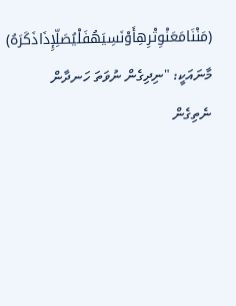(مَنْنَامَعَنْوِتْرِهِأَوْنَسِيَهُفَلْيُصَلِّإِذَاذَكَرَهُ)
މާނައަކީ: "ނިދިގެން ނުވަތަ ހަނދާން ނެތިގެން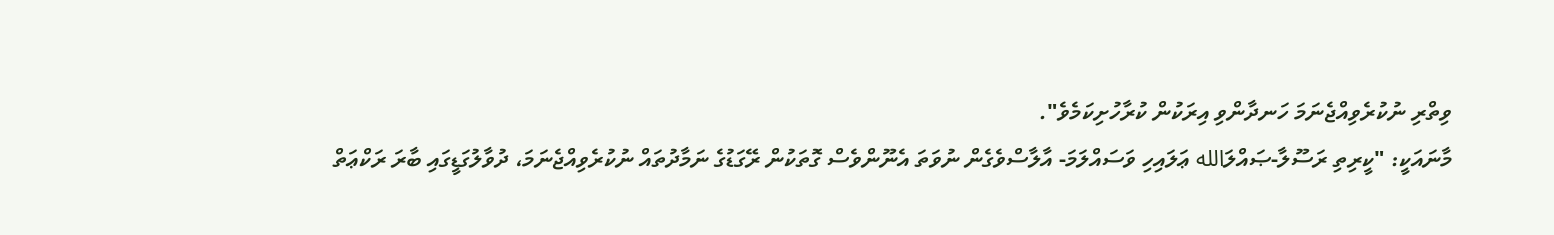ވިތްރި ނުކުރެވިއްޖެނަމަ ހަނދާންވި އިރަކުން ކުރާހުށިކަމެވެ".
މާނައަކީ: "ކީރިތި ރަސޫލާ-ޞައްލަالله ޢަލައިހި ވަސައްލަމަ- އާލާސްވެގެން ނުވަތަ އެނޫންވެސް ގޮތަކުން ރޭގަޑުގެ ނަމާދުތައް ނުކުރެވިއްޖެނަމަ، ދުވާލުގަޑީގައި ބާރަ ރަކްޢަތް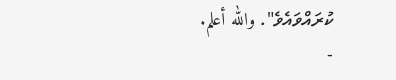ކުރައްވައެވެ". والله أعلم.
-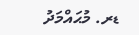ޑރ. މުޙައްމަދު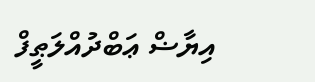އިޔާޟް ޢަބްދުއްލަޠީފް